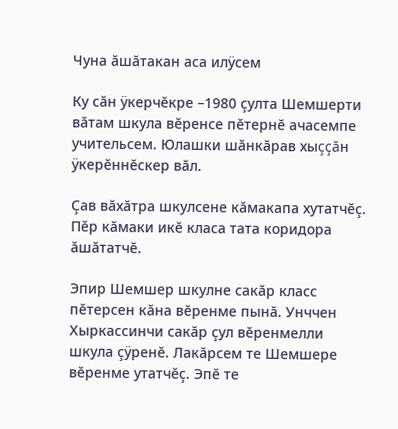Чуна ăшăтакан аса илÿсем

Ку сăн ÿкерчĕкре –1980 çулта Шемшерти вăтам шкула вĕренсе пĕтернĕ ачасемпе учительсем. Юлашки шăнкăрав хыççăн ÿкерĕннĕскер вăл.

Çав вăхăтра шкулсене кăмакапа хутатчĕç. Пĕр кăмаки икĕ класа тата коридора ăшăтатчĕ.

Эпир Шемшер шкулне сакăр класс пĕтерсен кăна вĕренме пынă. Унччен Хыркассинчи сакăр çул вĕренмелли шкула çÿренĕ. Лакăрсем те Шемшере вĕренме утатчĕç. Эпĕ те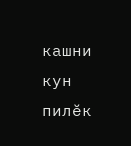кашни кун пилĕк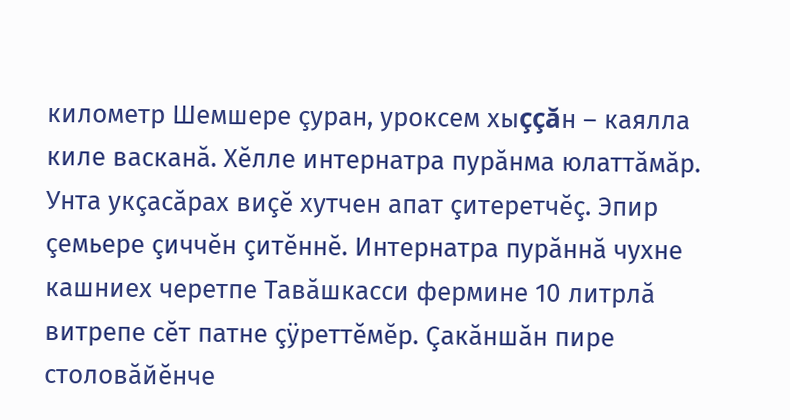километр Шемшере çуран, уроксем хыççăн – каялла киле васканă. Хĕлле интернатра пурăнма юлаттăмăр. Унта укçасăрах виçĕ хутчен апат çитеретчĕç. Эпир çемьере çиччĕн çитĕннĕ. Интернатра пурăннă чухне кашниех черетпе Тавăшкасси фермине 10 литрлă витрепе сĕт патне çÿреттĕмĕр. Çакăншăн пире столовăйĕнче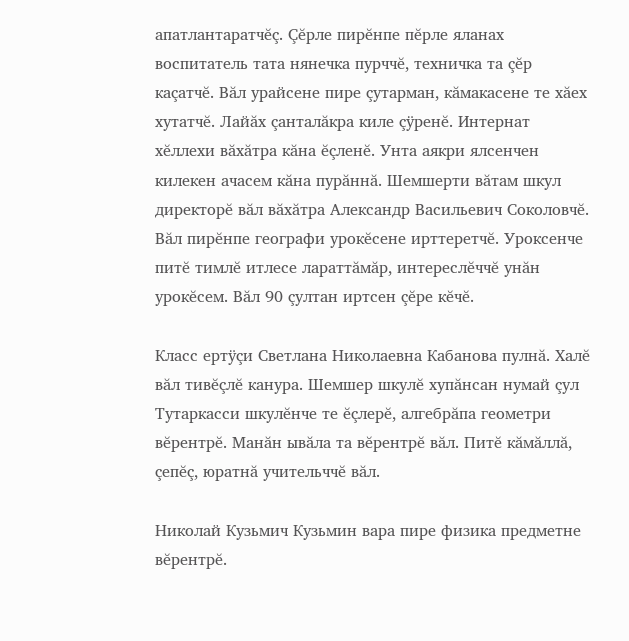апатлантаратчĕç. Çĕрле пирĕнпе пĕрле яланах воспитатель тата нянечка пурччĕ, техничка та çĕр каçатчĕ. Вăл урайсене пире çутарман, кăмакасене те хăех хутатчĕ. Лайăх çанталăкра киле çÿренĕ. Интернат хĕллехи вăхăтра кăна ĕçленĕ. Унта аякри ялсенчен килекен ачасем кăна пурăннă. Шемшерти вăтам шкул директорĕ вăл вăхăтра Александр Васильевич Соколовчĕ. Вăл пирĕнпе географи урокĕсене ирттеретчĕ. Уроксенче питĕ тимлĕ итлесе лараттăмăр, интереслĕччĕ унăн урокĕсем. Вăл 90 çултан иртсен çĕре кĕчĕ.

Класс ертÿçи Светлана Николаевна Кабанова пулнă. Халĕ вăл тивĕçлĕ канура. Шемшер шкулĕ хупăнсан нумай çул Тутаркасси шкулĕнче те ĕçлерĕ, алгебрăпа геометри вĕрентрĕ. Манăн ывăла та вĕрентрĕ вăл. Питĕ кăмăллă, çепĕç, юратнă учительччĕ вăл.

Николай Кузьмич Кузьмин вара пире физика предметне вĕрентрĕ.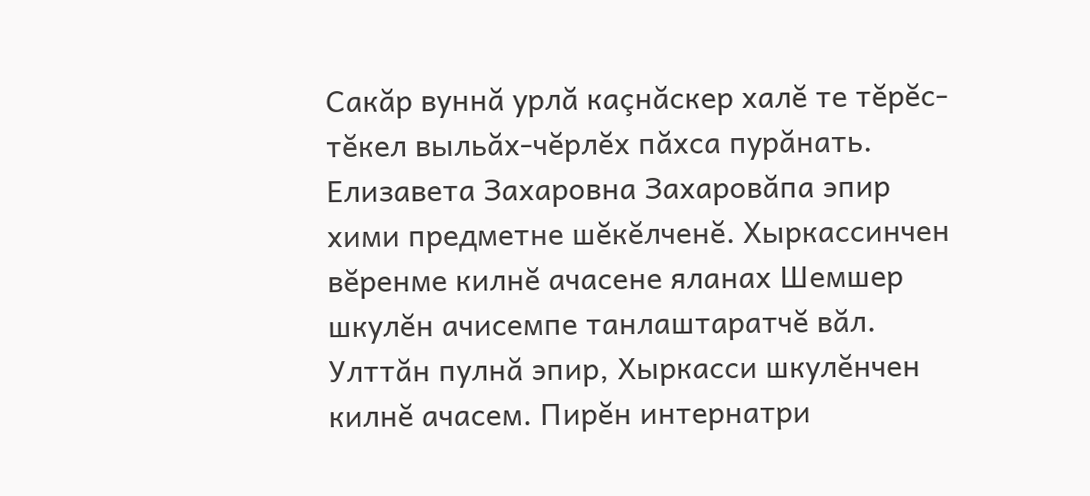Сакăр вуннă урлă каçнăскер халĕ те тĕрĕс-тĕкел выльăх-чĕрлĕх пăхса пурăнать. Елизавета Захаровна Захаровăпа эпир хими предметне шĕкĕлченĕ. Хыркассинчен вĕренме килнĕ ачасене яланах Шемшер шкулĕн ачисемпе танлаштаратчĕ вăл. Улттăн пулнă эпир, Хыркасси шкулĕнчен килнĕ ачасем. Пирĕн интернатри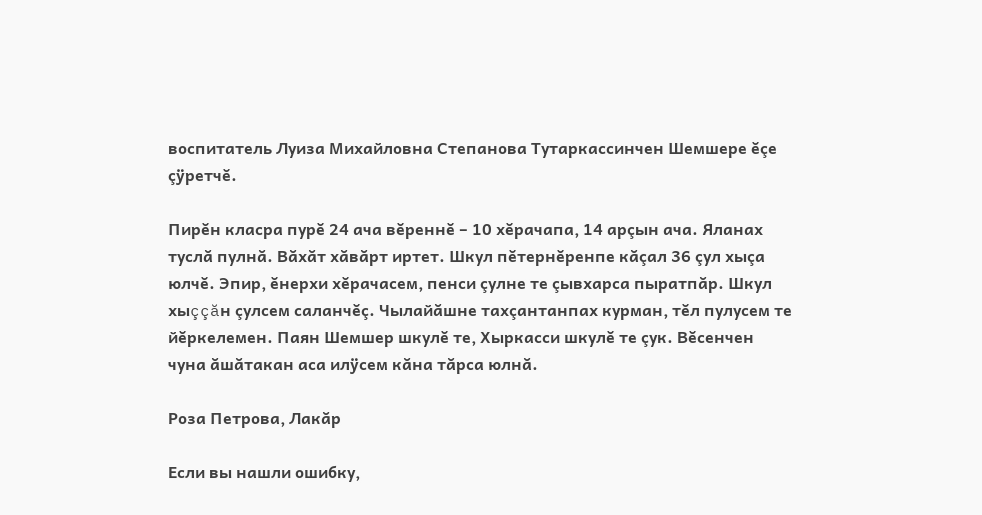воспитатель Луиза Михайловна Степанова Тутаркассинчен Шемшере ĕçе çÿретчĕ.

Пирĕн класра пурĕ 24 ача вĕреннĕ – 10 хĕрачапа, 14 арçын ача. Яланах туслă пулнă. Вăхăт хăвăрт иртет. Шкул пĕтернĕренпе кăçал 36 çул хыçа юлчĕ. Эпир, ĕнерхи хĕрачасем, пенси çулне те çывхарса пыратпăр. Шкул хыççăн çулсем саланчĕç. Чылайăшне тахçантанпах курман, тĕл пулусем те йĕркелемен. Паян Шемшер шкулĕ те, Хыркасси шкулĕ те çук. Вĕсенчен чуна ăшăтакан аса илÿсем кăна тăрса юлнă.

Роза Петрова, Лакăр

Если вы нашли ошибку,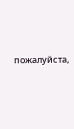пожалуйста,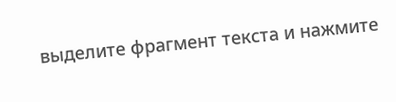выделите фрагмент текста и нажмите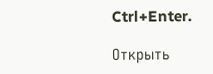Ctrl+Enter.

Открыть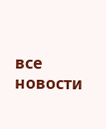все новости